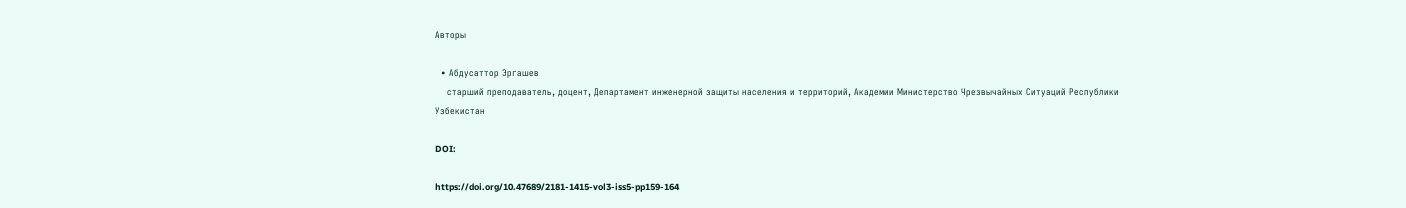Авторы

  • Абдусаттор Эргашев
    старший преподаватель, доцент, Департамент инженерной защиты населения и территорий, Академии Министерство Чрезвычайных Ситуаций Республики Узбекистан

DOI:

https://doi.org/10.47689/2181-1415-vol3-iss5-pp159-164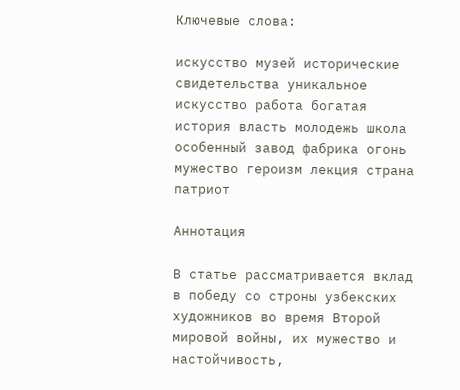Ключевые слова:

искусство музей исторические свидетельства уникальное искусство работа богатая история власть молодежь школа особенный завод фабрика огонь мужество героизм лекция страна патриот

Аннотация

В статье рассматривается вклад в победу со строны узбекских художников во время Второй мировой войны, их мужество и настойчивость,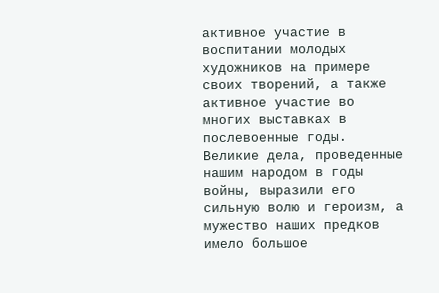активное участие в воспитании молодых художников на примере своих творений, а также активное участие во многих выставках в послевоенные годы. Великие дела, проведенные нашим народом в годы войны, выразили его сильную волю и героизм, а мужество наших предков имело большое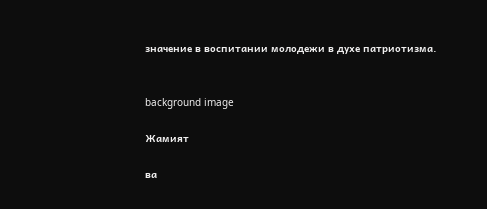значение в воспитании молодежи в духе патриотизма.


background image

Жамият

ва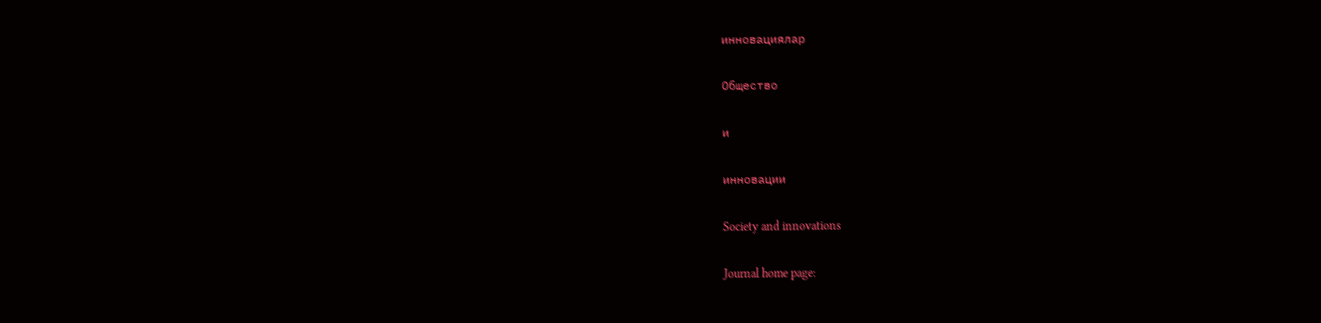инновациялар

Общество

и

инновации

Society and innovations

Journal home page: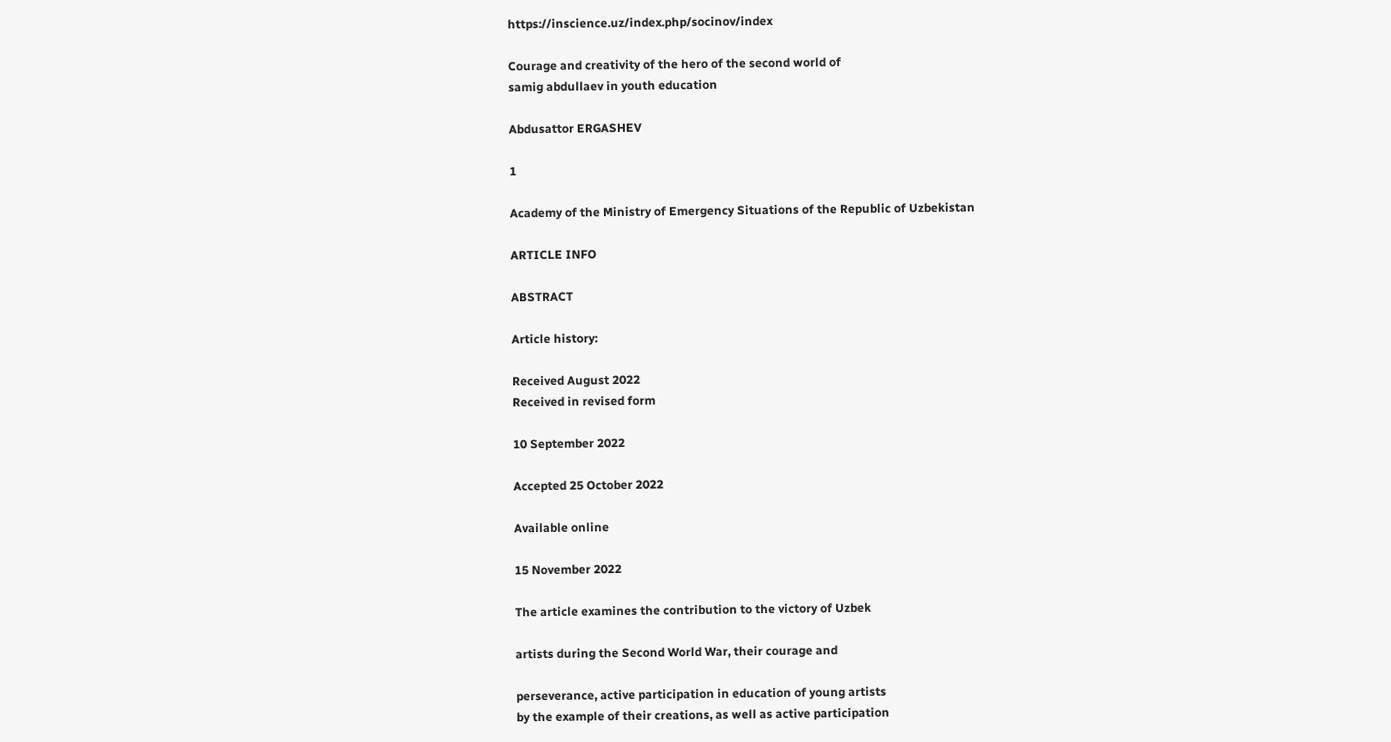https://inscience.uz/index.php/socinov/index

Courage and creativity of the hero of the second world of
samig abdullaev in youth education

Abdusattor ERGASHEV

1

Academy of the Ministry of Emergency Situations of the Republic of Uzbekistan

ARTICLE INFO

ABSTRACT

Article history:

Received August 2022
Received in revised form

10 September 2022

Accepted 25 October 2022

Available online

15 November 2022

The article examines the contribution to the victory of Uzbek

artists during the Second World War, their courage and

perseverance, active participation in education of young artists
by the example of their creations, as well as active participation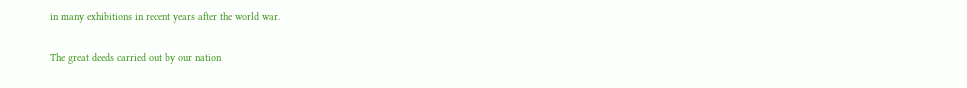in many exhibitions in recent years after the world war.

The great deeds carried out by our nation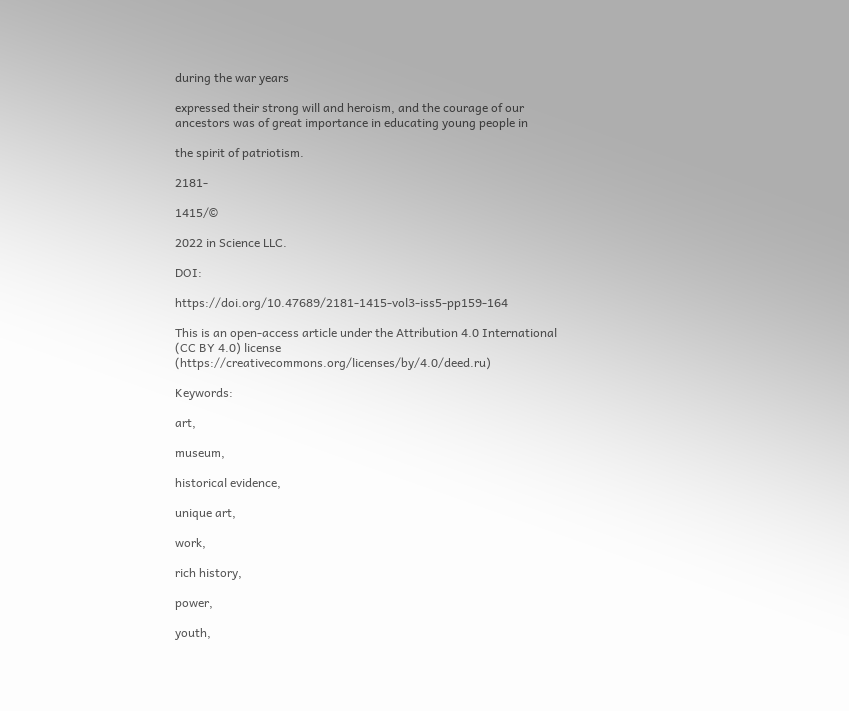during the war years

expressed their strong will and heroism, and the courage of our
ancestors was of great importance in educating young people in

the spirit of patriotism.

2181-

1415/©

2022 in Science LLC.

DOI:

https://doi.org/10.47689/2181-1415-vol3-iss5-pp159-164

This is an open-access article under the Attribution 4.0 International
(CC BY 4.0) license (https://creativecommons.org/licenses/by/4.0/deed.ru)

Keywords:

art,

museum,

historical evidence,

unique art,

work,

rich history,

power,

youth,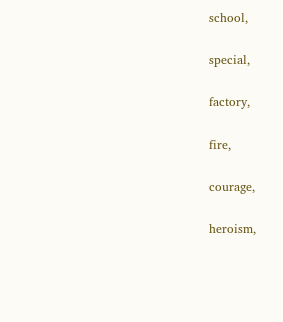school,

special,

factory,

fire,

courage,

heroism,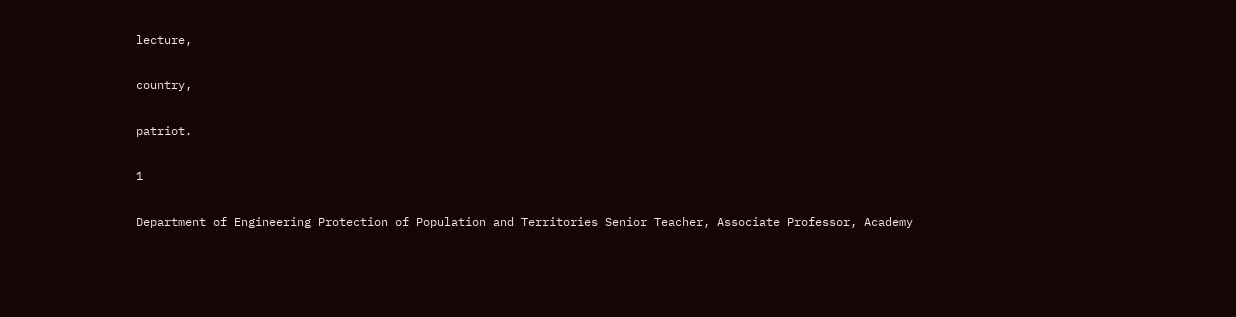lecture,

country,

patriot.

1

Department of Engineering Protection of Population and Territories Senior Teacher, Associate Professor, Academy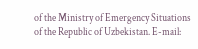of the Ministry of Emergency Situations of the Republic of Uzbekistan. E-mail: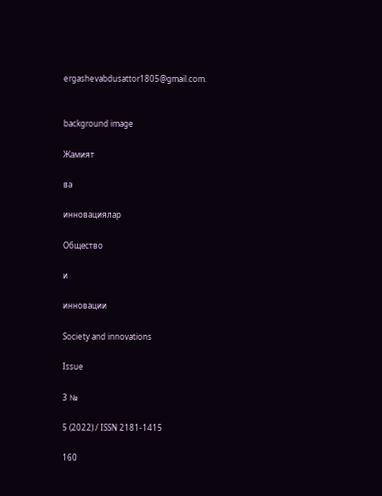ergashevabdusattor1805@gmail.com.


background image

Жамият

ва

инновациялар

Общество

и

инновации

Society and innovations

Issue

3 №

5 (2022) / ISSN 2181-1415

160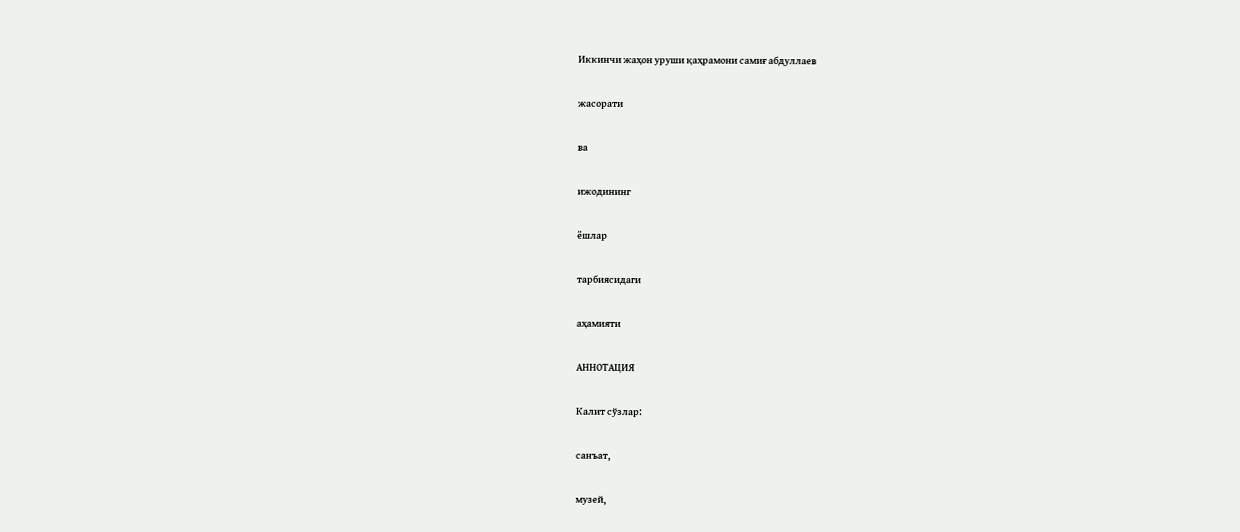Иккинчи жаҳон уруши қаҳрамони самиғ абдуллаев

жасорати

ва

ижодининг

ёшлар

тарбиясидаги

аҳамияти

АННОТАЦИЯ

Калит сўзлар:

санъат,

музей,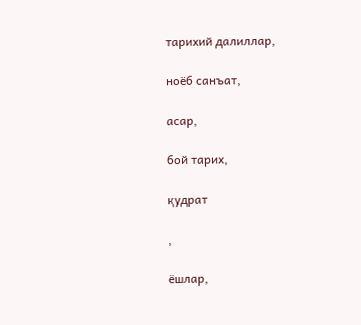тарихий далиллар,

ноёб санъат,

асар,

бой тарих,

қудрат

,

ёшлар,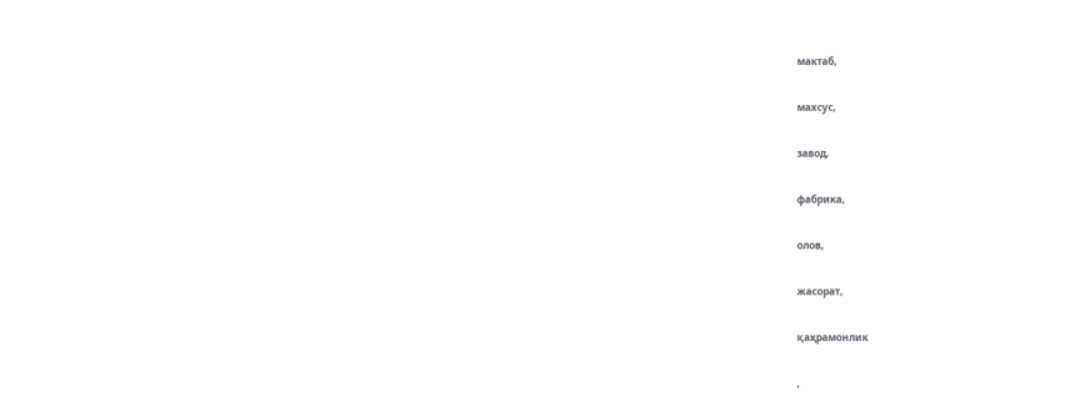мактаб,

махсус,

завод,

фабрика,

олов,

жасорат,

қаҳрамонлик

,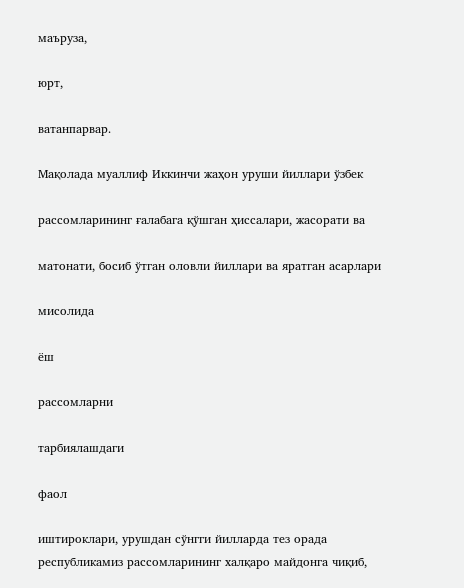маъруза,

юрт,

ватанпарвар.

Мақолада муаллиф Иккинчи жаҳон уруши йиллари ўзбек

рассомларининг ғалабага қўшган ҳиссалари, жасорати ва

матонати, босиб ўтган оловли йиллари ва яратган асарлари

мисолида

ёш

рассомларни

тарбиялашдаги

фаол

иштироклари, урушдан сўнгги йилларда тез орада
республикамиз рассомларининг халқаро майдонга чиқиб,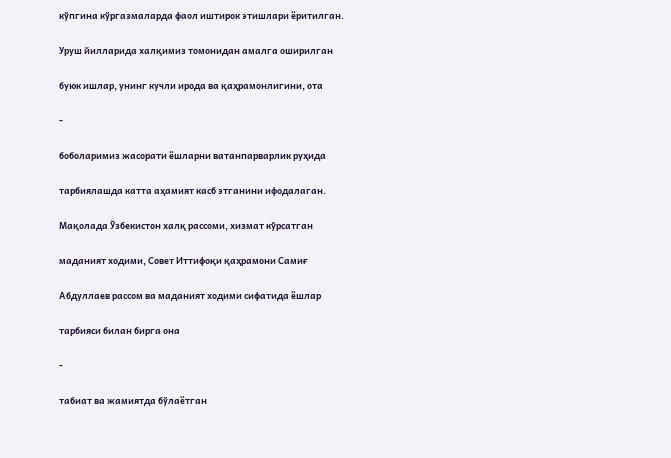кўпгина кўргазмаларда фаол иштирок этишлари ёритилган.

Уруш йилларида халқимиз томонидан амалга оширилган

буюк ишлар, унинг кучли ирода ва қаҳрамонлигини, ота

-

боболаримиз жасорати ёшларни ватанпарварлик руҳида

тарбиялашда катта аҳамият касб этганини ифодалаган.

Мақолада Ўзбекистон халқ рассоми, хизмат кўрсатган

маданият ходими, Совет Иттифоқи қаҳрамони Самиғ

Абдуллаев рассом ва маданият ходими сифатида ёшлар

тарбияси билан бирга она

-

табиат ва жамиятда бўлаётган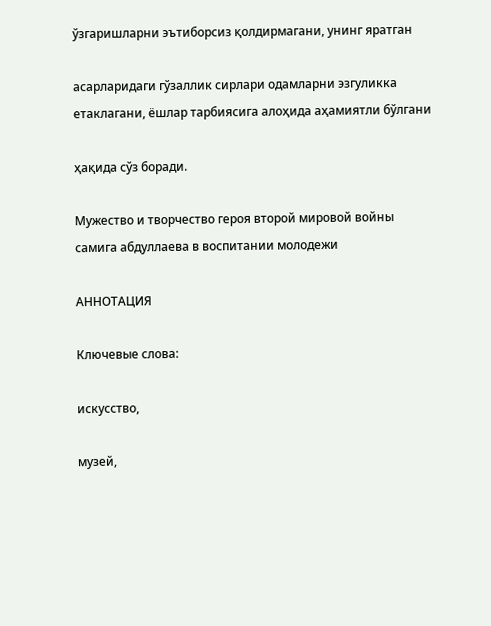ўзгаришларни эътиборсиз қолдирмагани, унинг яратган

асарларидаги гўзаллик сирлари одамларни эзгуликка
етаклагани, ёшлар тарбиясига алоҳида аҳамиятли бўлгани

ҳақида сўз боради.

Мужество и творчество героя второй мировой войны
самига абдуллаева в воспитании молодежи

АННОТАЦИЯ

Ключевые слова:

искусство,

музей,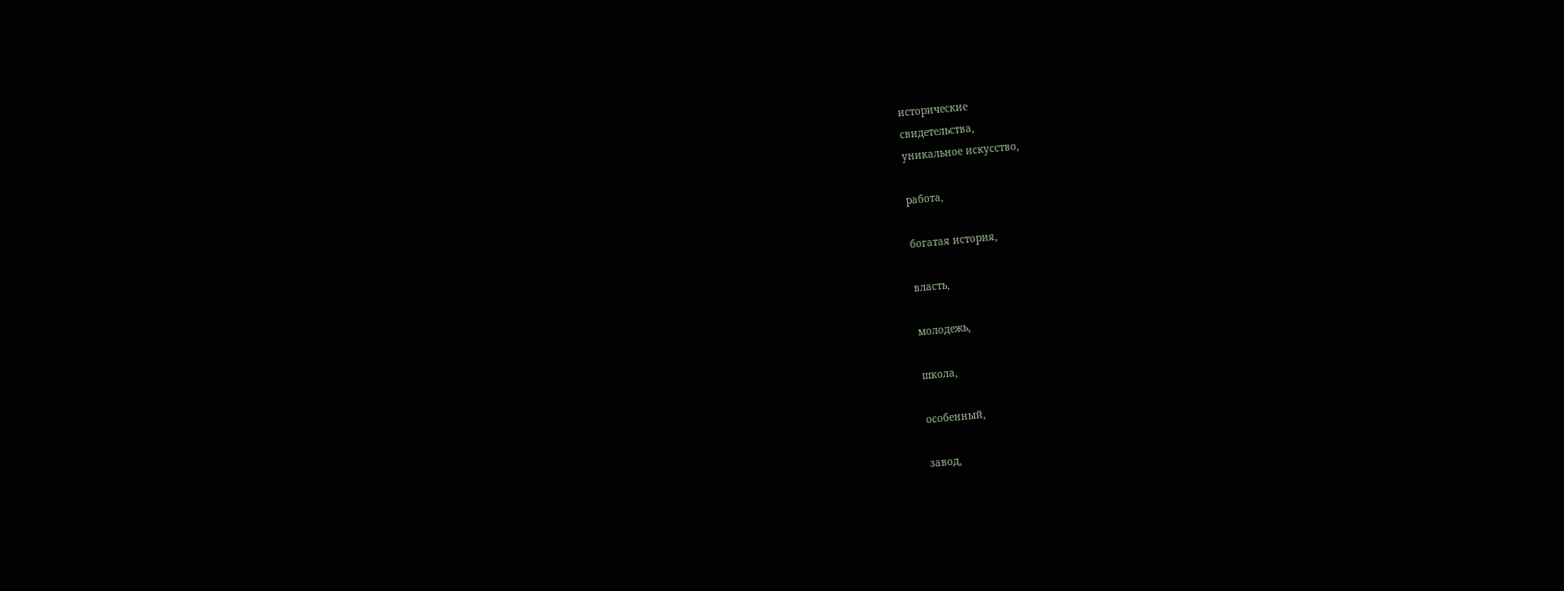исторические
свидетельства,
уникальное искусство,

работа,

богатая история,

власть,

молодежь,

школа,

особенный,

завод,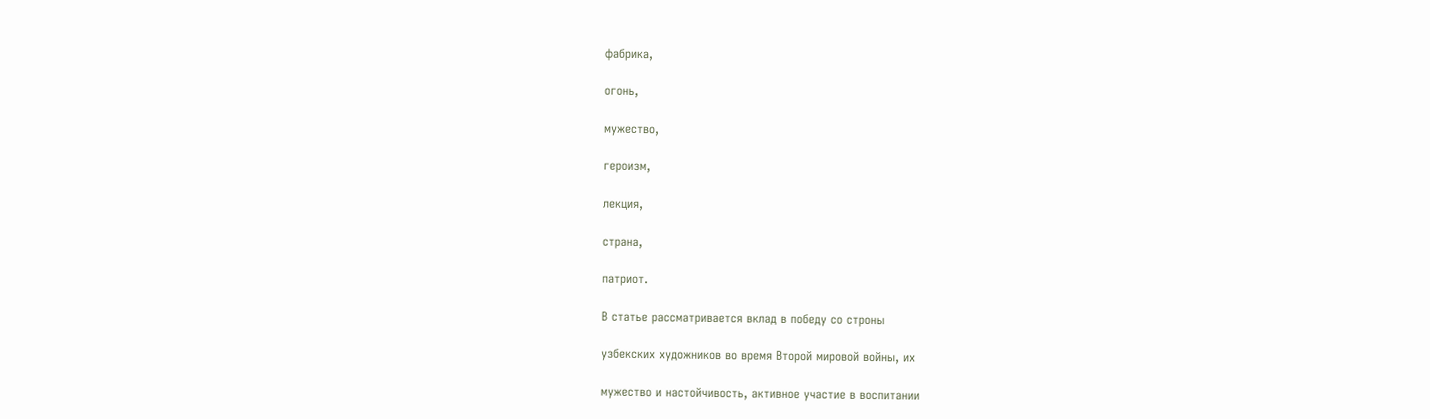фабрика,

огонь,

мужество,

героизм,

лекция,

страна,

патриот.

В статье рассматривается вклад в победу со строны

узбекских художников во время Второй мировой войны, их

мужество и настойчивость, активное участие в воспитании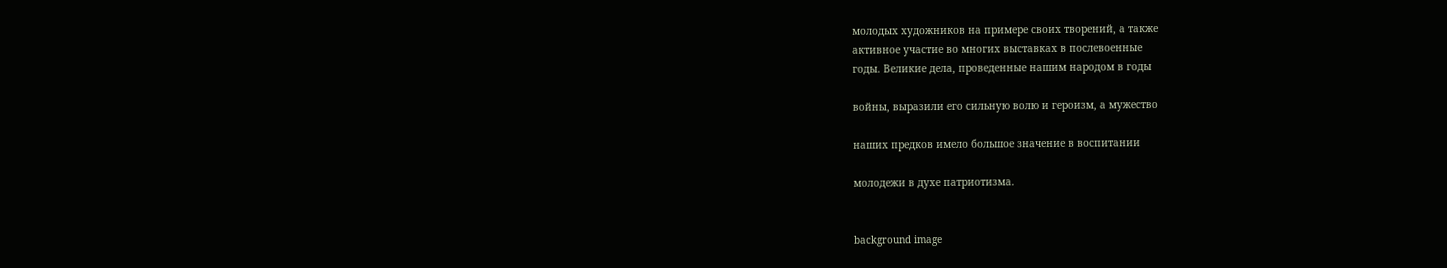молодых художников на примере своих творений, а также
активное участие во многих выставках в послевоенные
годы. Великие дела, проведенные нашим народом в годы

войны, выразили его сильную волю и героизм, а мужество

наших предков имело большое значение в воспитании

молодежи в духе патриотизма.


background image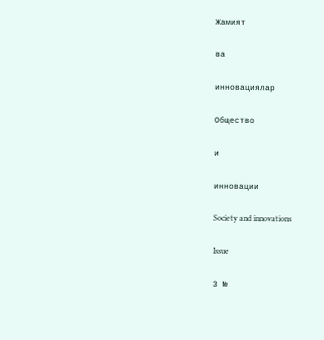Жамият

ва

инновациялар

Общество

и

инновации

Society and innovations

Issue

3 №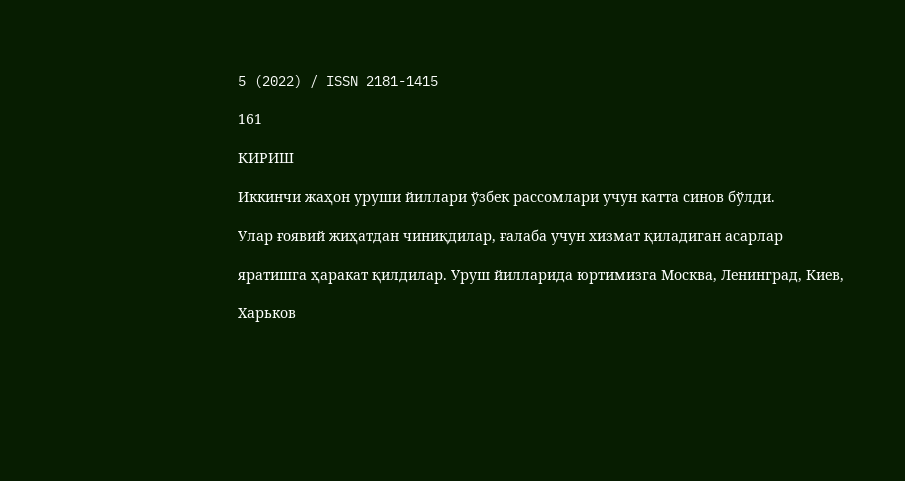5 (2022) / ISSN 2181-1415

161

КИРИШ

Иккинчи жаҳон уруши йиллари ўзбек рассомлари учун катта синов бўлди.

Улар ғоявий жиҳатдан чиниқдилар, ғалаба учун хизмат қиладиган асарлар

яратишга ҳаракат қилдилар. Уруш йилларида юртимизга Москва, Ленинград, Киев,

Харьков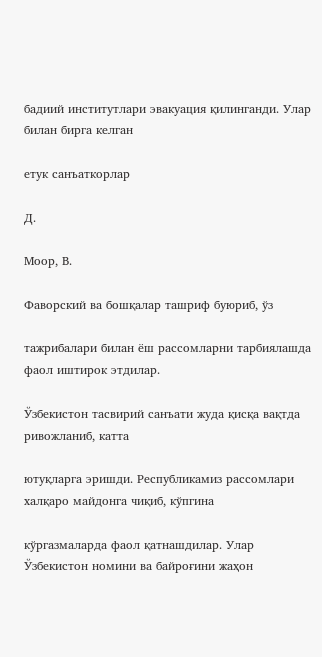бадиий институтлари эвакуация қилинганди. Улар билан бирга келган

етук санъаткорлар

Д.

Моор, В.

Фаворский ва бошқалар ташриф буюриб, ўз

тажрибалари билан ёш рассомларни тарбиялашда фаол иштирок этдилар.

Ўзбекистон тасвирий санъати жуда қисқа вақтда ривожланиб, катта

ютуқларга эришди. Республикамиз рассомлари халқаро майдонга чиқиб, кўпгина

кўргазмаларда фаол қатнашдилар. Улар Ўзбекистон номини ва байроғини жаҳон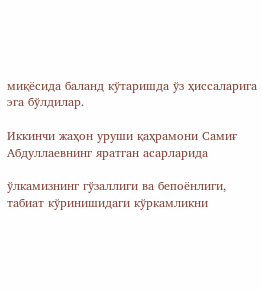миқёсида баланд кўтаришда ўз ҳиссаларига эга бўлдилар.

Иккинчи жаҳон уруши қаҳрамони Самиғ Абдуллаевнинг яратган асарларида

ўлкамизнинг гўзаллиги ва бепоёнлиги, табиат кўринишидаги кўркамликни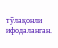тўлақонли ифодаланган.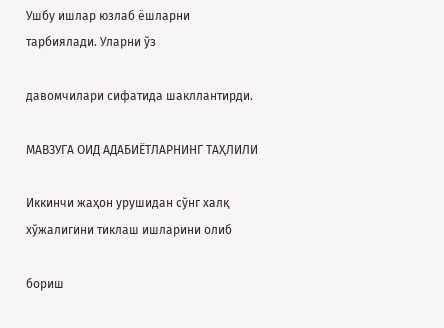Ушбу ишлар юзлаб ёшларни тарбиялади. Уларни ўз

давомчилари сифатида шакллантирди.

МАВЗУГА ОИД АДАБИЁТЛАРНИНГ ТАҲЛИЛИ

Иккинчи жаҳон урушидан сўнг халқ хўжалигини тиклаш ишларини олиб

бориш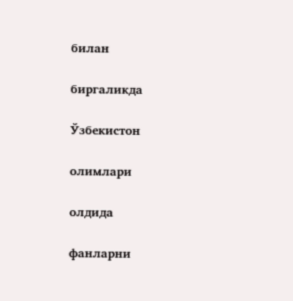билан

биргаликда

Ўзбекистон

олимлари

олдида

фанларни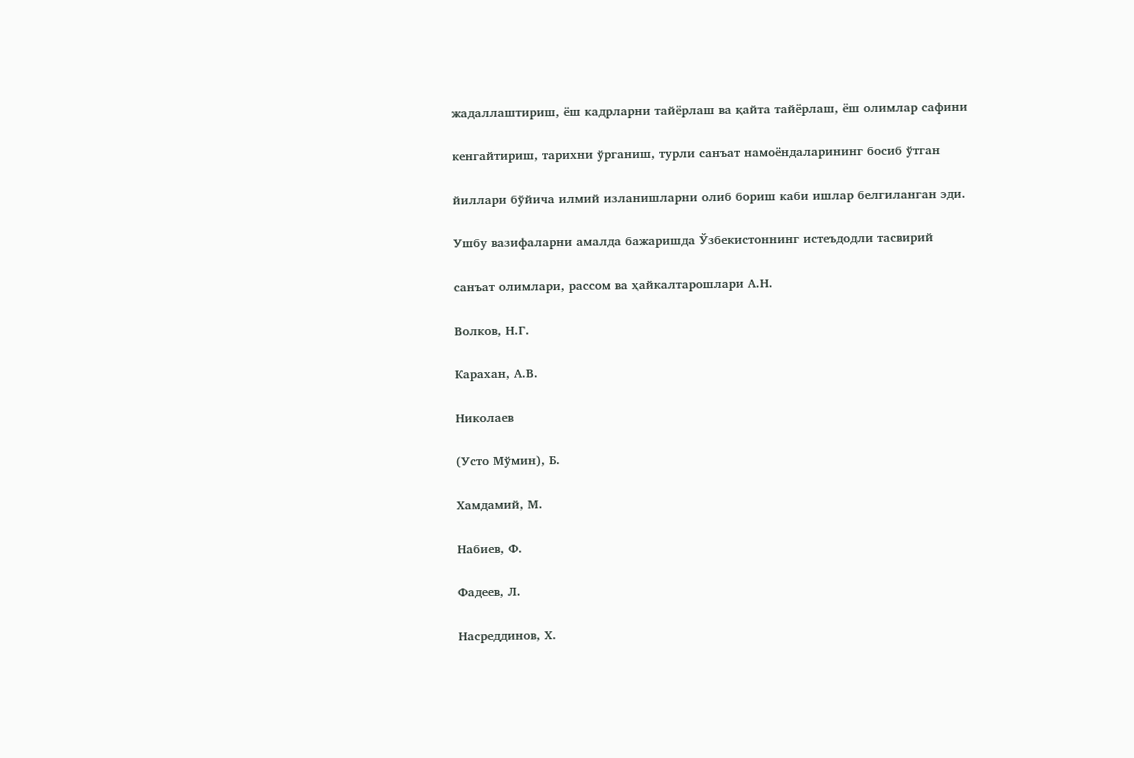жадаллаштириш, ёш кадрларни тайёрлаш ва қайта тайёрлаш, ёш олимлар сафини

кенгайтириш, тарихни ўрганиш, турли санъат намоёндаларининг босиб ўтган

йиллари бўйича илмий изланишларни олиб бориш каби ишлар белгиланган эди.

Ушбу вазифаларни амалда бажаришда Ўзбекистоннинг истеъдодли тасвирий

санъат олимлари, рассом ва ҳайкалтарошлари А.Н.

Волков, Н.Г.

Карахан, А.В.

Николаев

(Усто Мўмин), Б.

Хамдамий, М.

Набиев, Ф.

Фадеев, Л.

Насреддинов, Х.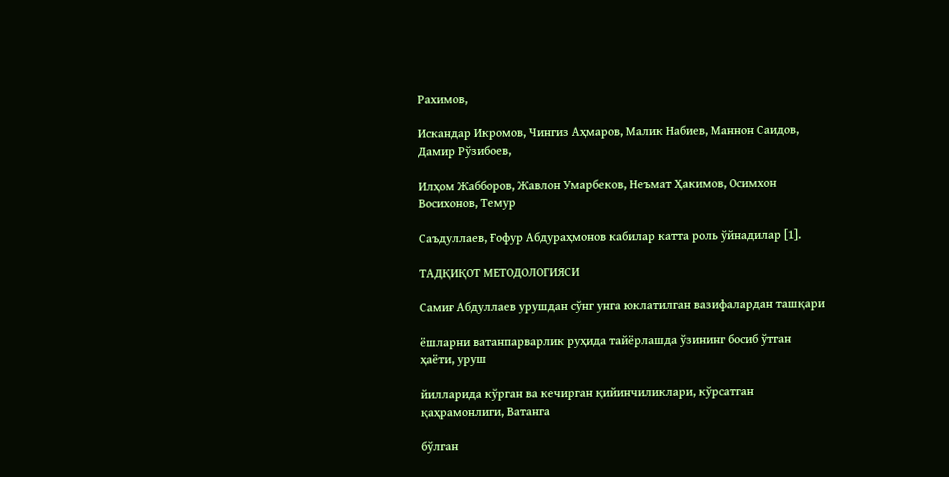Рахимов,

Искандар Икромов, Чингиз Аҳмаров, Малик Набиев, Маннон Саидов, Дамир Рўзибоев,

Илҳом Жабборов, Жавлон Умарбеков, Неъмат Ҳакимов, Осимхон Восихонов, Темур

Саъдуллаев, Ғофур Абдураҳмонов кабилар катта роль ўйнадилар [1].

ТАДҚИҚОТ МЕТОДОЛОГИЯСИ

Самиғ Абдуллаев урушдан сўнг унга юклатилган вазифалардан ташқари

ёшларни ватанпарварлик руҳида тайёрлашда ўзининг босиб ўтган ҳаёти, уруш

йилларида кўрган ва кечирган қийинчиликлари, кўрсатган қаҳрамонлиги, Ватанга

бўлган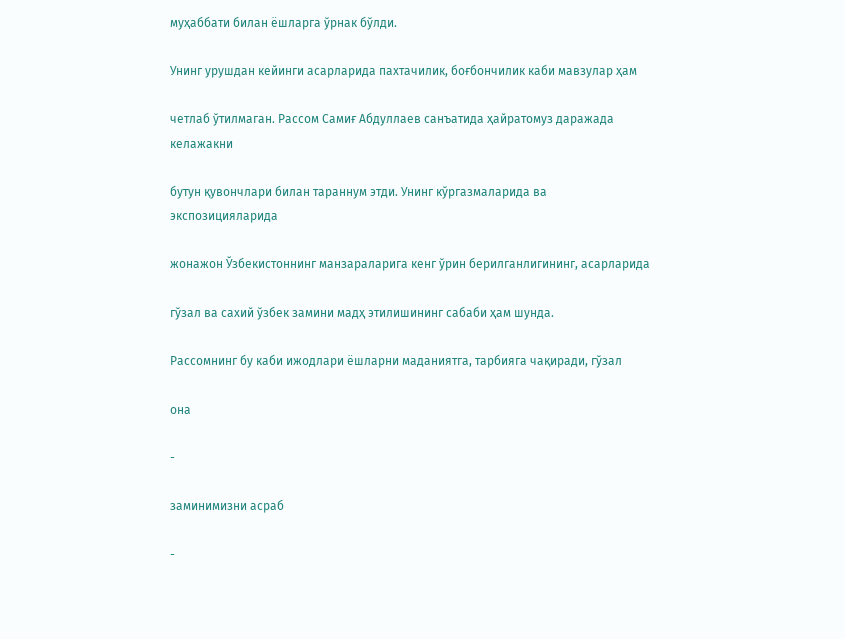муҳаббати билан ёшларга ўрнак бўлди.

Унинг урушдан кейинги асарларида пахтачилик, боғбончилик каби мавзулар ҳам

четлаб ўтилмаган. Рассом Самиғ Абдуллаев санъатида ҳайратомуз даражада келажакни

бутун қувончлари билан тараннум этди. Унинг кўргазмаларида ва экспозицияларида

жонажон Ўзбекистоннинг манзараларига кенг ўрин берилганлигининг, асарларида

гўзал ва сахий ўзбек замини мадҳ этилишининг сабаби ҳам шунда.

Рассомнинг бу каби ижодлари ёшларни маданиятга, тарбияга чақиради, гўзал

она

-

заминимизни асраб

-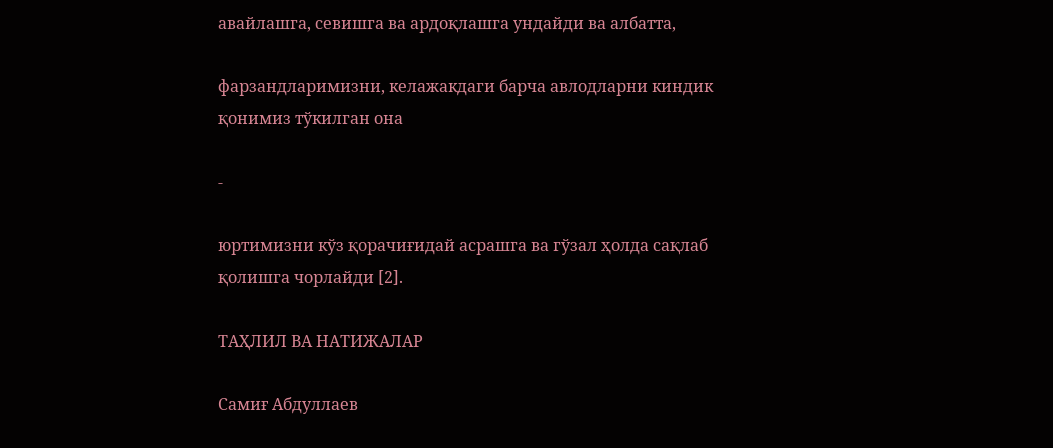авайлашга, севишга ва ардоқлашга ундайди ва албатта,

фарзандларимизни, келажакдаги барча авлодларни киндик қонимиз тўкилган она

-

юртимизни кўз қорачиғидай асрашга ва гўзал ҳолда сақлаб қолишга чорлайди [2].

ТАҲЛИЛ ВА НАТИЖАЛАР

Самиғ Абдуллаев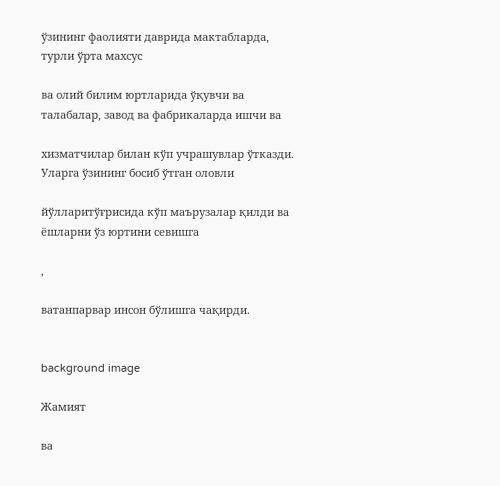ўзининг фаолияти даврида мактабларда, турли ўрта махсус

ва олий билим юртларида ўқувчи ва талабалар, завод ва фабрикаларда ишчи ва

хизматчилар билан кўп учрашувлар ўтказди. Уларга ўзининг босиб ўтган оловли

йўлларитўғрисида кўп маърузалар қилди ва ёшларни ўз юртини севишга

,

ватанпарвар инсон бўлишга чақирди.


background image

Жамият

ва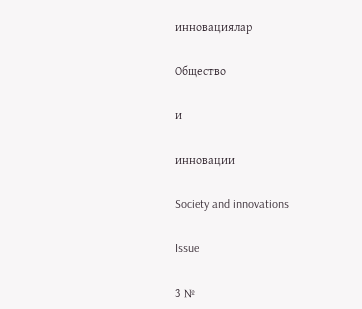инновациялар

Общество

и

инновации

Society and innovations

Issue

3 №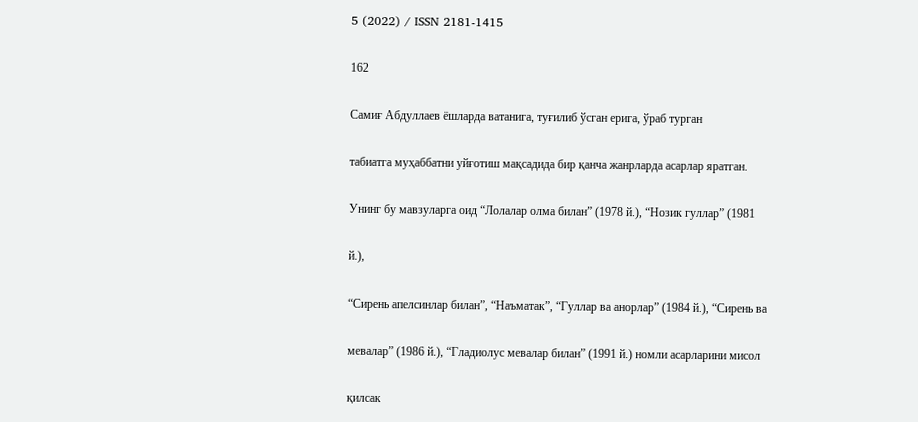5 (2022) / ISSN 2181-1415

162

Самиғ Абдуллаев ёшларда ватанига, туғилиб ўсган ерига, ўраб турган

табиатга муҳаббатни уйғотиш мақсадида бир қанча жанрларда асарлар яратган.

Унинг бу мавзуларга оид “Лолалар олма билан” (1978 й.), “Нозик гуллар” (1981

й.),

“Сирень апелсинлар билан”, “Наъматак”, “Гуллар ва анорлар” (1984 й.), “Сирень ва

мевалар” (1986 й.), “Гладиолус мевалар билан” (1991 й.) номли асарларини мисол

қилсак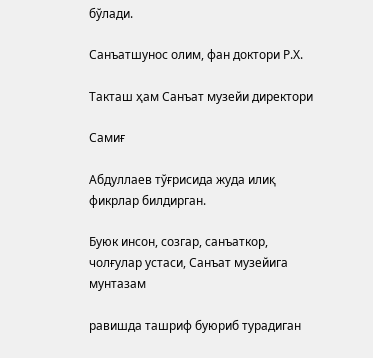бўлади.

Санъатшунос олим, фан доктори Р.Х.

Такташ ҳам Санъат музейи директори

Самиғ

Абдуллаев тўғрисида жуда илиқ фикрлар билдирган.

Буюк инсон, созгар, санъаткор, чолғулар устаси, Санъат музейига мунтазам

равишда ташриф буюриб турадиган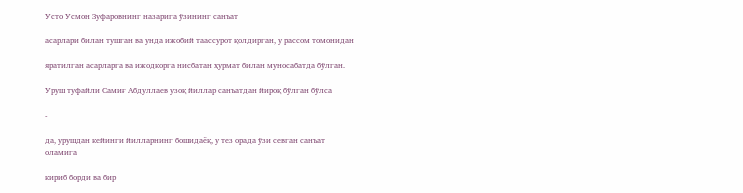Усто Усмон Зуфаровнинг назарига ўзининг санъат

асарлари билан тушган ва унда ижобий таассурот қолдирган, у рассом томонидан

яратилган асарларга ва ижодкорга нисбатан ҳурмат билан муносабатда бўлган.

Уруш туфайли Самиғ Абдуллаев узоқ йиллар санъатдан йироқ бўлган бўлса

-

да, урушдан кейинги йилларнинг бошидаёқ, у тез орада ўзи севган санъат оламига

кириб борди ва бир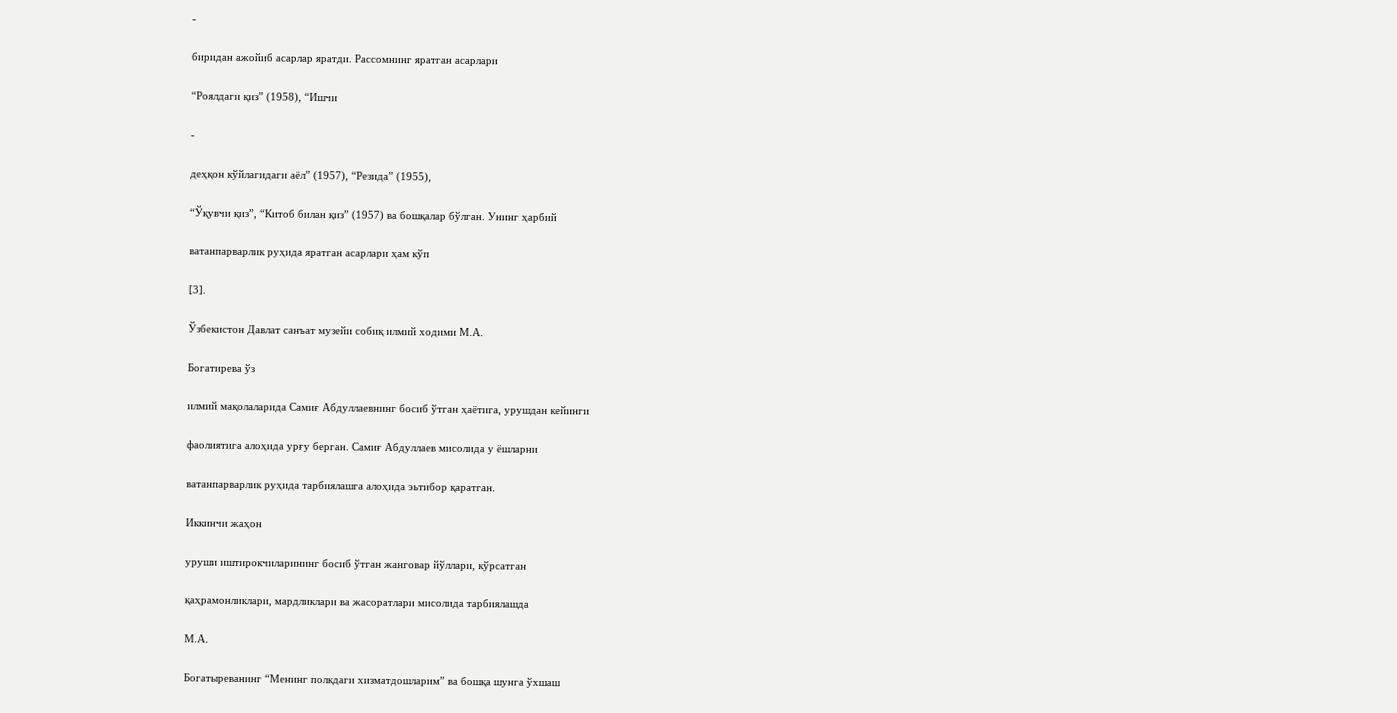-

биридан ажойиб асарлар яратди. Рассомнинг яратган асарлари

“Роялдаги қиз” (1958), “Ишчи

-

деҳқон кўйлагидаги аёл” (1957), “Резида” (1955),

“Ўқувчи қиз”, “Китоб билан қиз” (1957) ва бошқалар бўлган. Унинг ҳарбий

ватанпарварлик руҳида яратган асарлари ҳам кўп

[3].

Ўзбекистон Давлат санъат музейи собиқ илмий ходими М.А.

Богатирева ўз

илмий мақолаларида Самиғ Абдуллаевнинг босиб ўтган ҳаётига, урушдан кейинги

фаолиятига алоҳида урғу берган. Самиғ Абдуллаев мисолида у ёшларни

ватанпарварлик руҳида тарбиялашга алоҳида эьтибор қаратган.

Иккинчи жаҳон

уруши иштирокчиларининг босиб ўтган жанговар йўллари, кўрсатган

қаҳрамонликлари, мардликлари ва жасоратлари мисолида тарбиялашда

М.А.

Богатыреванинг “Менинг полкдаги хизматдошларим” ва бошқа шунга ўхшаш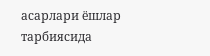асарлари ёшлар тарбиясида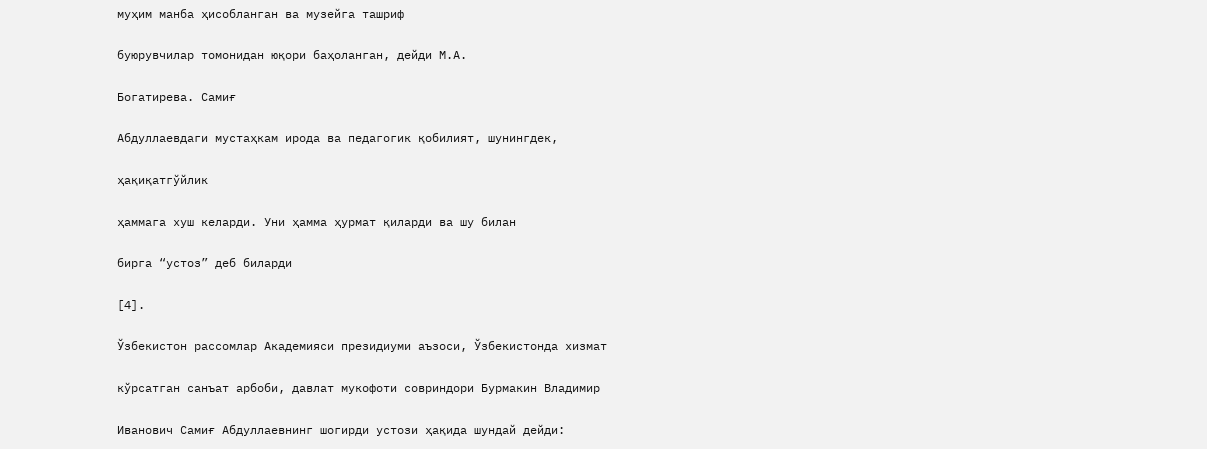муҳим манба ҳисобланган ва музейга ташриф

буюрувчилар томонидан юқори баҳоланган, дейди М.А.

Богатирева. Самиғ

Абдуллаевдаги мустаҳкам ирода ва педагогик қобилият, шунингдек,

ҳақиқатгўйлик

ҳаммага хуш келарди. Уни ҳамма ҳурмат қиларди ва шу билан

бирга “устоз” деб биларди

[4].

Ўзбекистон рассомлар Академияси президиуми аъзоси, Ўзбекистонда хизмат

кўрсатган санъат арбоби, давлат мукофоти совриндори Бурмакин Владимир

Иванович Самиғ Абдуллаевнинг шогирди устози ҳақида шундай дейди: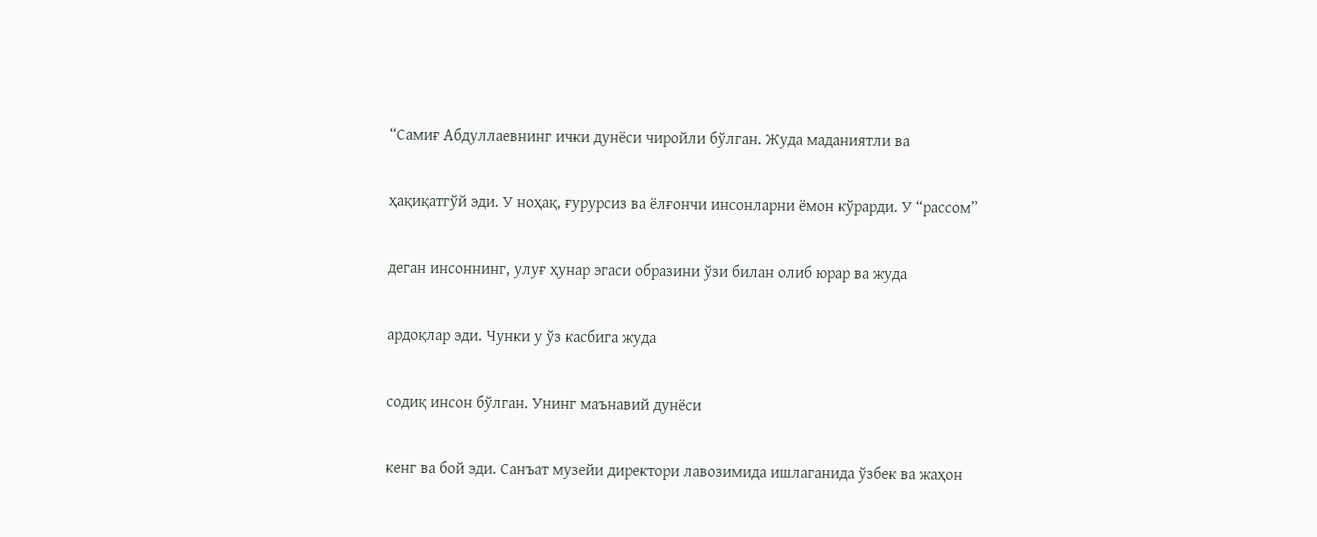“Самиғ Абдуллаевнинг ички дунёси чиройли бўлган. Жуда маданиятли ва

ҳақиқатгўй эди. У ноҳақ, ғурурсиз ва ёлғончи инсонларни ёмон кўрарди. У “рассом”

деган инсоннинг, улуғ ҳунар эгаси образини ўзи билан олиб юрар ва жуда

ардоқлар эди. Чунки у ўз касбига жуда

содиқ инсон бўлган. Унинг маънавий дунёси

кенг ва бой эди. Санъат музейи директори лавозимида ишлаганида ўзбек ва жаҳон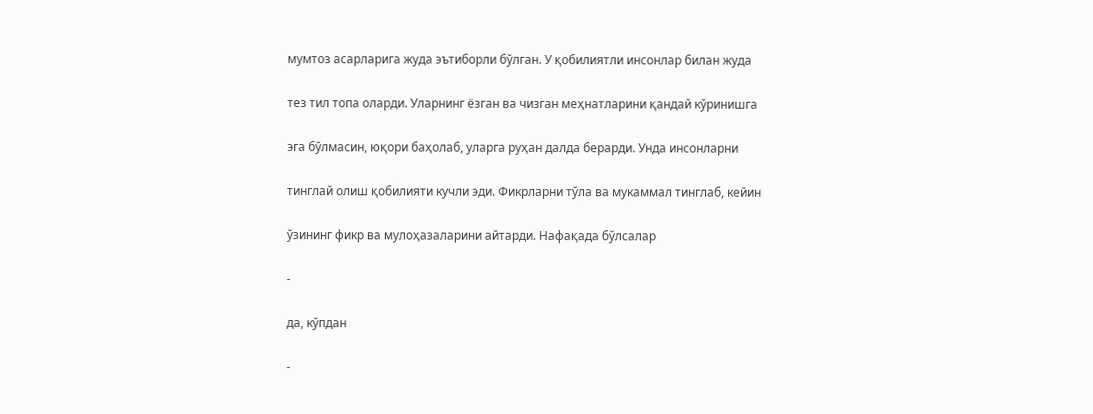мумтоз асарларига жуда эътиборли бўлган. У қобилиятли инсонлар билан жуда

тез тил топа оларди. Уларнинг ёзган ва чизган меҳнатларини қандай кўринишга

эга бўлмасин, юқори баҳолаб, уларга руҳан далда берарди. Унда инсонларни

тинглай олиш қобилияти кучли эди. Фикрларни тўла ва мукаммал тинглаб, кейин

ўзининг фикр ва мулоҳазаларини айтарди. Нафақада бўлсалар

-

да, кўпдан

-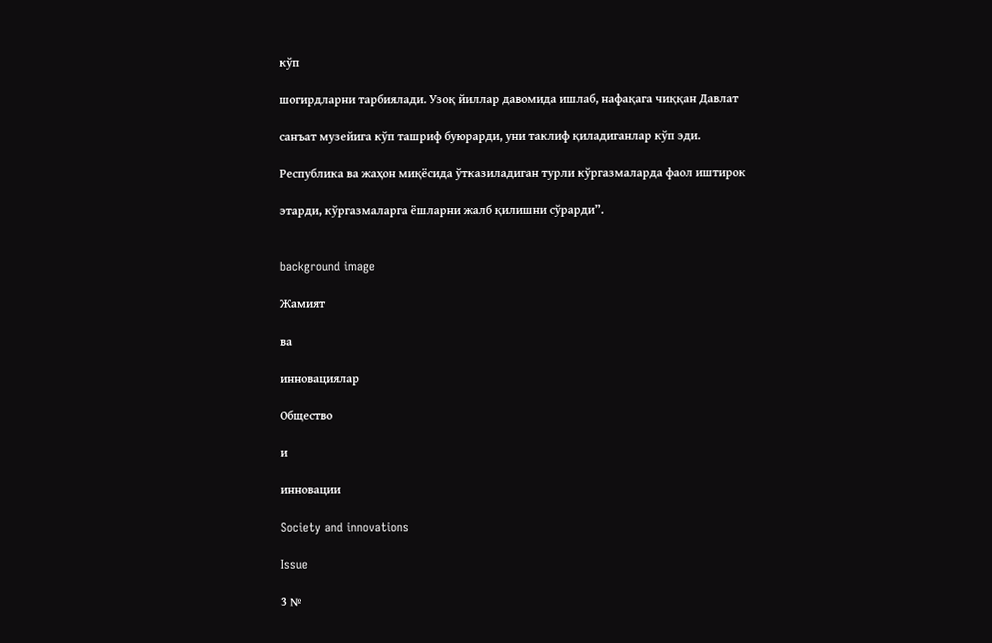кўп

шогирдларни тарбиялади. Узоқ йиллар давомида ишлаб, нафақага чиққан Давлат

санъат музейига кўп ташриф буюрарди, уни таклиф қиладиганлар кўп эди.

Республика ва жаҳон миқёсида ўтказиладиган турли кўргазмаларда фаол иштирок

этарди, кўргазмаларга ёшларни жалб қилишни сўрарди”.


background image

Жамият

ва

инновациялар

Общество

и

инновации

Society and innovations

Issue

3 №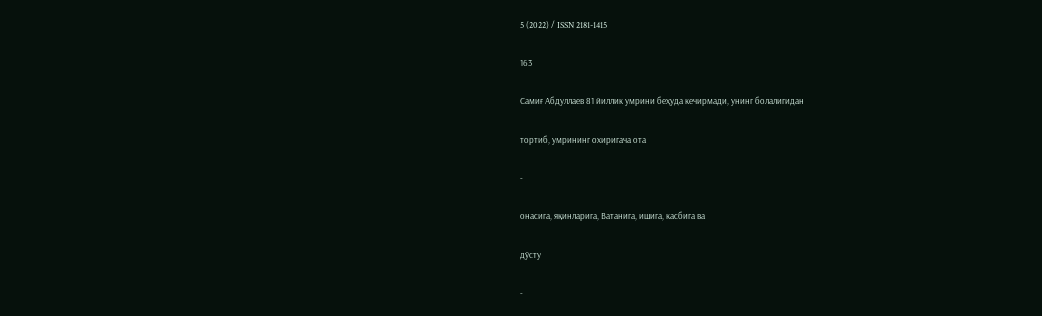5 (2022) / ISSN 2181-1415

163

Самиғ Абдуллаев 81 йиллик умрини беҳуда кечирмади, унинг болалигидан

тортиб, умрининг охиригача ота

-

онасига, яқинларига, Ватанига, ишига, касбига ва

дўсту

-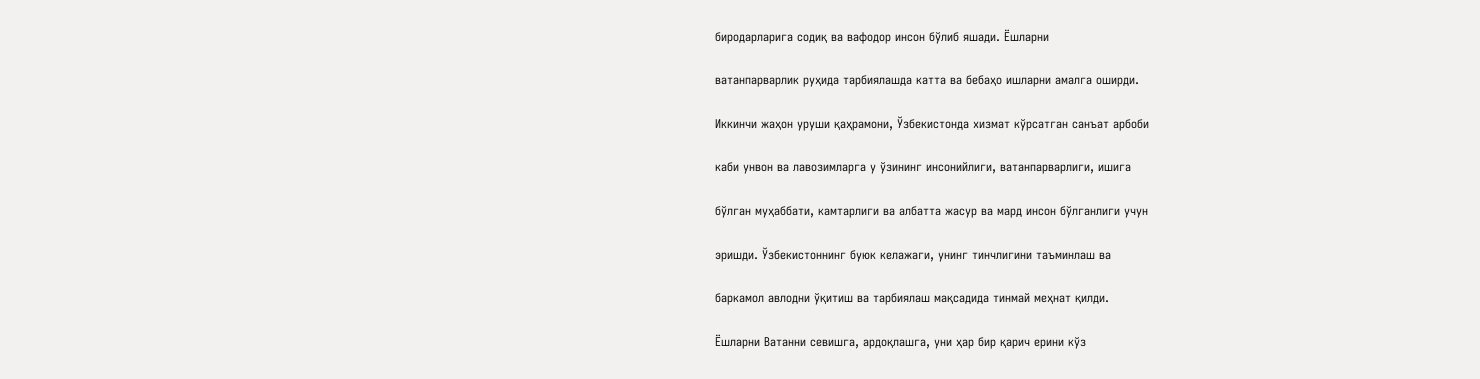биродарларига содиқ ва вафодор инсон бўлиб яшади. Ёшларни

ватанпарварлик руҳида тарбиялашда катта ва бебаҳо ишларни амалга оширди.

Иккинчи жаҳон уруши қаҳрамони, Ўзбекистонда хизмат кўрсатган санъат арбоби

каби унвон ва лавозимларга у ўзининг инсонийлиги, ватанпарварлиги, ишига

бўлган муҳаббати, камтарлиги ва албатта жасур ва мард инсон бўлганлиги учун

эришди. Ўзбекистоннинг буюк келажаги, унинг тинчлигини таъминлаш ва

баркамол авлодни ўқитиш ва тарбиялаш мақсадида тинмай меҳнат қилди.

Ёшларни Ватанни севишга, ардоқлашга, уни ҳар бир қарич ерини кўз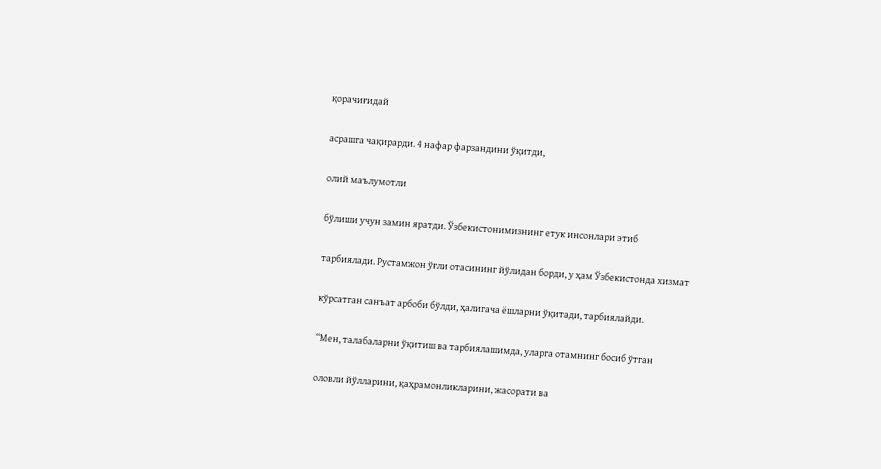қорачиғидай

асрашга чақирарди. 4 нафар фарзандини ўқитди,

олий маълумотли

бўлиши учун замин яратди. Ўзбекистонимизнинг етук инсонлари этиб

тарбиялади. Рустамжон ўғли отасининг йўлидан борди, у ҳам Ўзбекистонда хизмат

кўрсатган санъат арбоби бўлди, ҳалигача ёшларни ўқитади, тарбиялайди.

“Мен, талабаларни ўқитиш ва тарбиялашимда, уларга отамнинг босиб ўтган

оловли йўлларини, қаҳрамонликларини, жасорати ва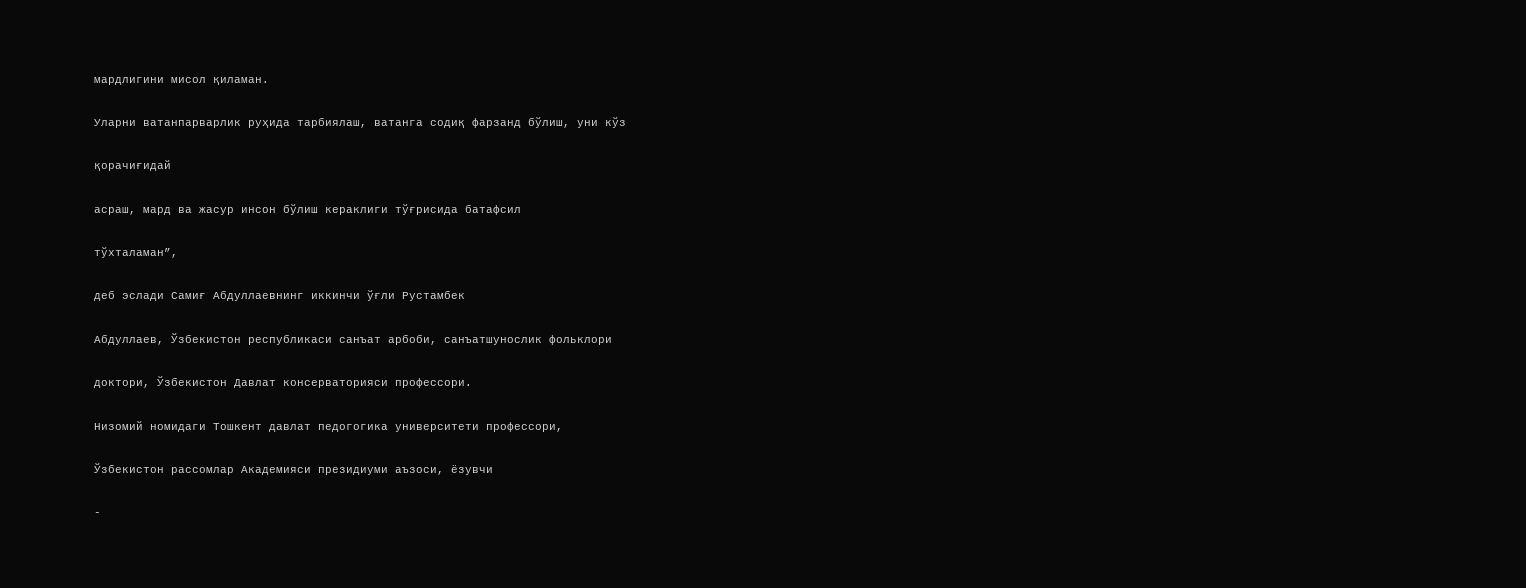мардлигини мисол қиламан.

Уларни ватанпарварлик руҳида тарбиялаш, ватанга содиқ фарзанд бўлиш, уни кўз

қорачиғидай

асраш, мард ва жасур инсон бўлиш кераклиги тўғрисида батафсил

тўхталаман”,

деб эслади Самиғ Абдуллаевнинг иккинчи ўғли Рустамбек

Абдуллаев, Ўзбекистон республикаси санъат арбоби, санъатшунослик фольклори

доктори, Ўзбекистон Давлат консерваторияси профессори.

Низомий номидаги Тошкент давлат педогогика университети профессори,

Ўзбекистон рассомлар Академияси президиуми аъзоси, ёзувчи

-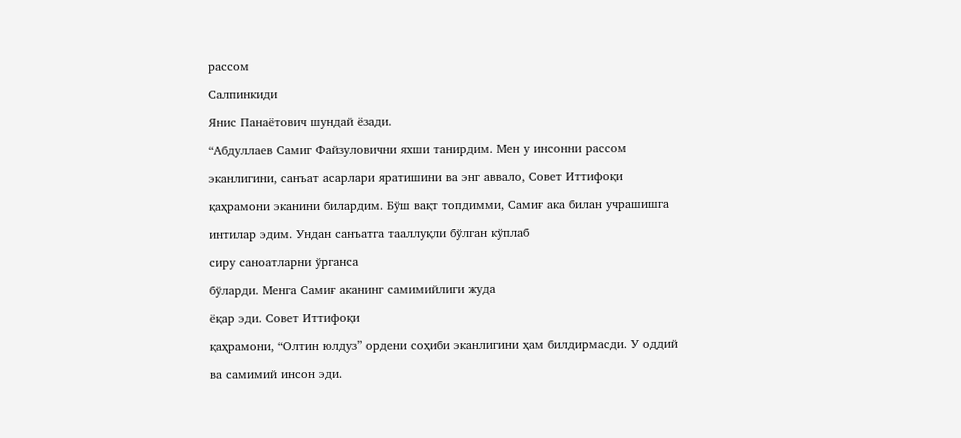рассом

Салпинкиди

Янис Панаётович шундай ёзади.

“Абдуллаев Самиг Файзуловични яхши танирдим. Мен у инсонни рассом

эканлигини, санъат асарлари яратишини ва энг аввало, Совет Иттифоқи

қаҳрамони эканини билардим. Бўш вақт топдимми, Самиғ ака билан учрашишга

интилар эдим. Ундан санъатга тааллуқли бўлган кўплаб

сиру саноатларни ўрганса

бўларди. Менга Самиғ аканинг самимийлиги жуда

ёқар эди. Совет Иттифоқи

қаҳрамони, “Олтин юлдуз” ордени соҳиби эканлигини ҳам билдирмасди. У оддий

ва самимий инсон эди.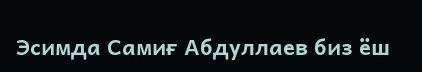Эсимда Самиғ Абдуллаев биз ёш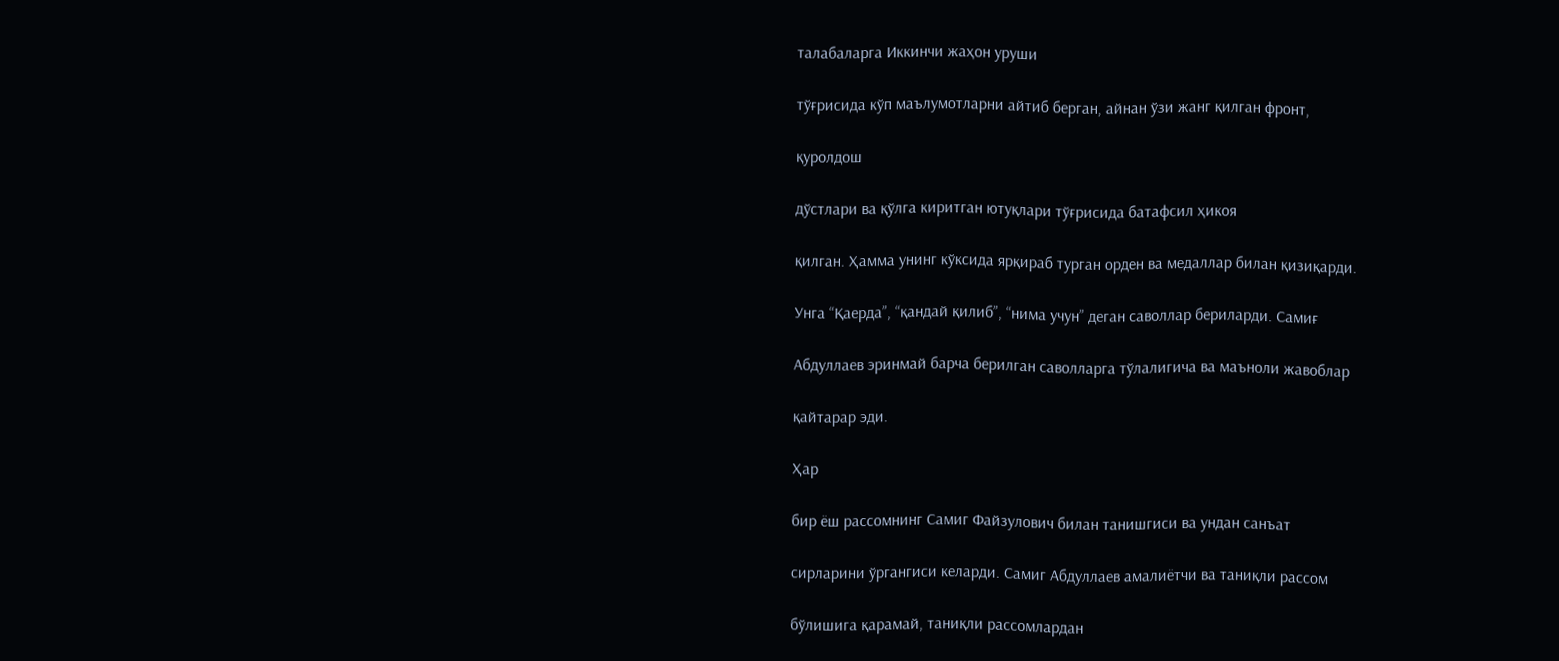талабаларга Иккинчи жаҳон уруши

тўғрисида кўп маълумотларни айтиб берган, айнан ўзи жанг қилган фронт,

қуролдош

дўстлари ва қўлга киритган ютуқлари тўғрисида батафсил ҳикоя

қилган. Ҳамма унинг кўксида ярқираб турган орден ва медаллар билан қизиқарди.

Унга “Қаерда”, “қандай қилиб”, “нима учун” деган саволлар бериларди. Самиғ

Абдуллаев эринмай барча берилган саволларга тўлалигича ва маъноли жавоблар

қайтарар эди.

Ҳар

бир ёш рассомнинг Самиг Файзулович билан танишгиси ва ундан санъат

сирларини ўргангиси келарди. Самиг Абдуллаев амалиётчи ва таниқли рассом

бўлишига қарамай, таниқли рассомлардан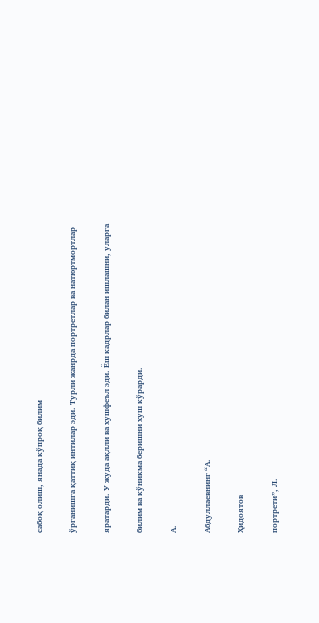сабоқ олиш, янада кўпроқ билим

ўрганишга қаттиқ интилар эди. Турли жанрда портретлар ва натюртмортлар

яратарди. У жуда ақлли ва хушфеъл эди. Ёш кадрлар билан ишлашни, уларга

билим ва кўникма беришни хуш кўрарди.

А.

Абдуллаевнинг “А.

Ҳидоятов

портрети”, Л.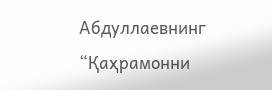Абдуллаевнинг “Қаҳрамонни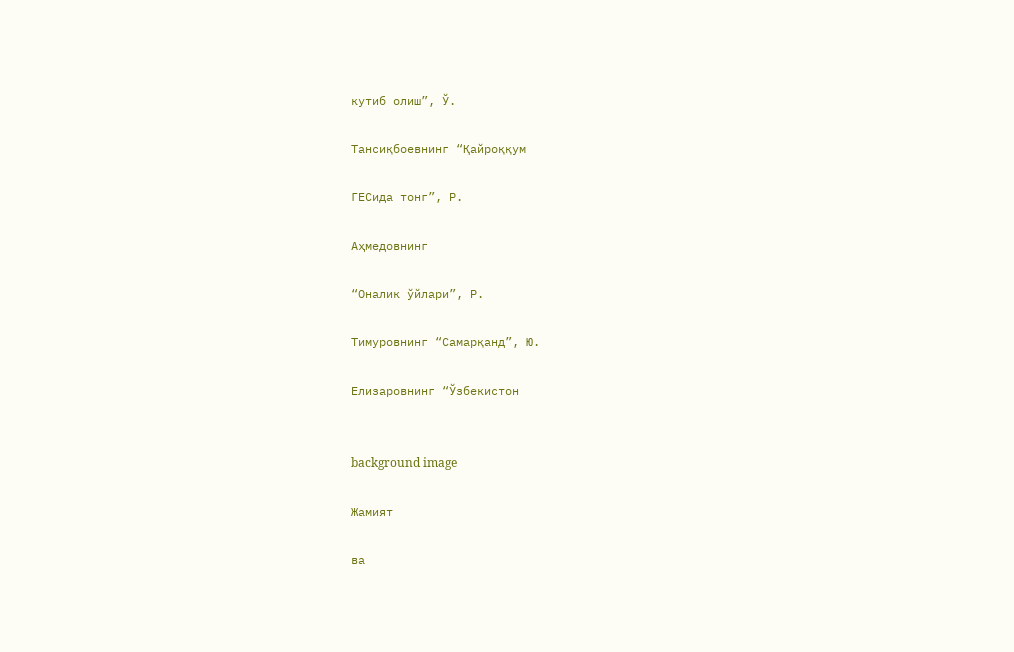кутиб олиш”, Ў.

Тансиқбоевнинг “Қайроққум

ГЕСида тонг”, Р.

Аҳмедовнинг

“Оналик ўйлари”, Р.

Тимуровнинг “Самарқанд”, Ю.

Елизаровнинг “Ўзбекистон


background image

Жамият

ва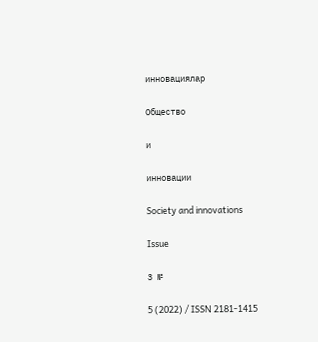инновациялар

Общество

и

инновации

Society and innovations

Issue

3 №

5 (2022) / ISSN 2181-1415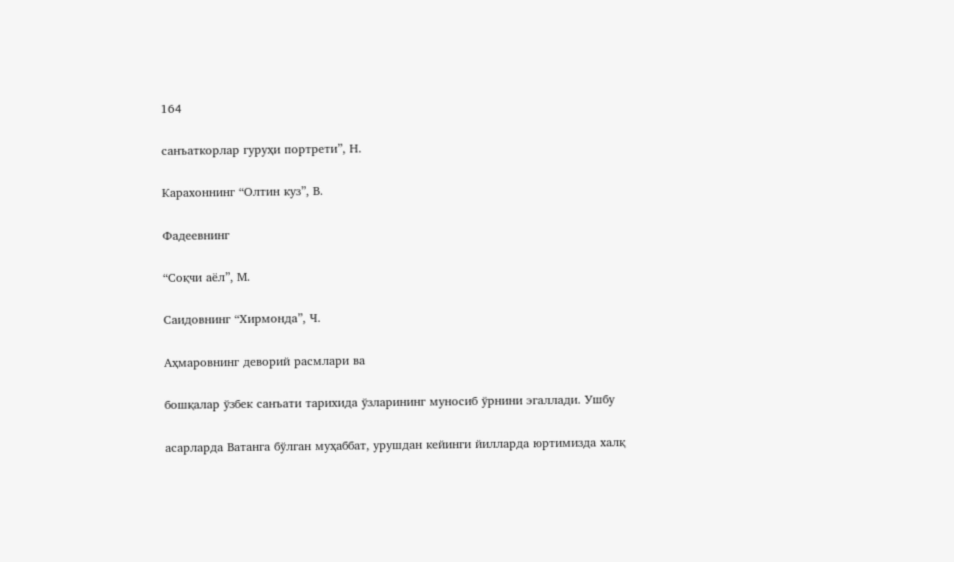164

санъаткорлар гуруҳи портрети”, Н.

Карахоннинг “Олтин куз”, В.

Фадеевнинг

“Соқчи аёл”, М.

Саидовнинг “Хирмонда”, Ч.

Аҳмаровнинг деворий расмлари ва

бошқалар ўзбек санъати тарихида ўзларининг муносиб ўрнини эгаллади. Ушбу

асарларда Ватанга бўлган муҳаббат, урушдан кейинги йилларда юртимизда халқ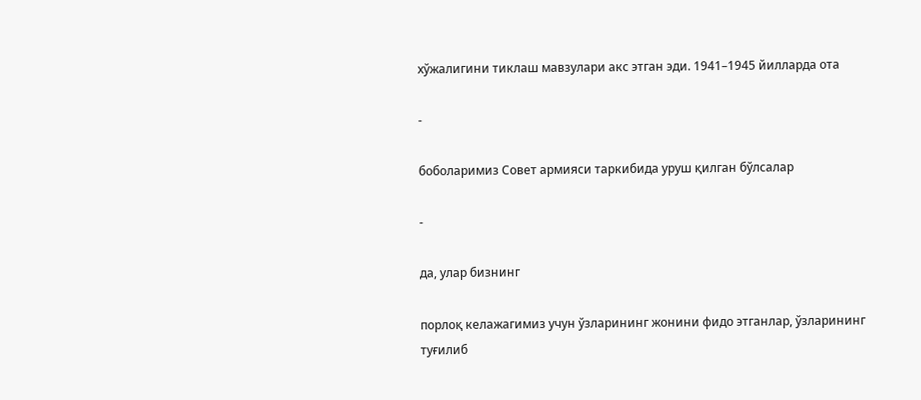хўжалигини тиклаш мавзулари акс этган эди. 1941–1945 йилларда ота

-

боболаримиз Совет армияси таркибида уруш қилган бўлсалар

-

да, улар бизнинг

порлоқ келажагимиз учун ўзларининг жонини фидо этганлар, ўзларининг туғилиб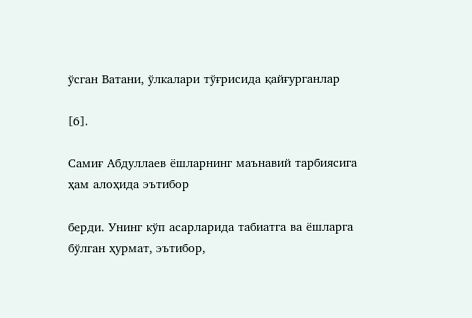ўсган Ватани, ўлкалари тўғрисида қайғурганлар

[6].

Самиғ Абдуллаев ёшларнинг маънавий тарбиясига ҳам алоҳида эътибор

берди. Унинг кўп асарларида табиатга ва ёшларга бўлган ҳурмат, эътибор,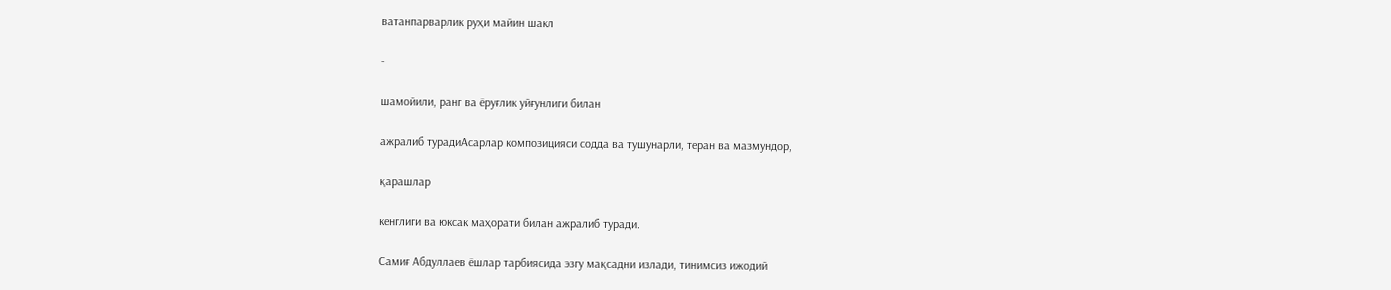ватанпарварлик руҳи майин шакл

-

шамойили, ранг ва ёруғлик уйғунлиги билан

ажралиб турадиАсарлар композицияси содда ва тушунарли, теран ва мазмундор,

қарашлар

кенглиги ва юксак маҳорати билан ажралиб туради.

Самиғ Абдуллаев ёшлар тарбиясида эзгу мақсадни излади, тинимсиз ижодий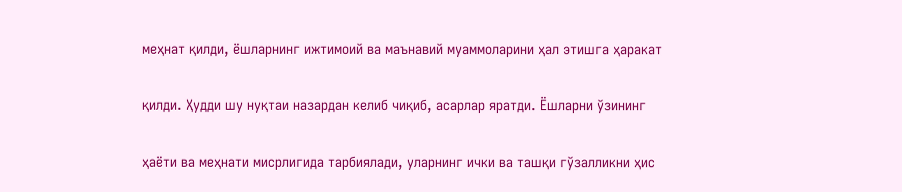меҳнат қилди, ёшларнинг ижтимоий ва маънавий муаммоларини ҳал этишга ҳаракат

қилди. Ҳудди шу нуқтаи назардан келиб чиқиб, асарлар яратди. Ёшларни ўзининг

ҳаёти ва меҳнати мисрлигида тарбиялади, уларнинг ички ва ташқи гўзалликни ҳис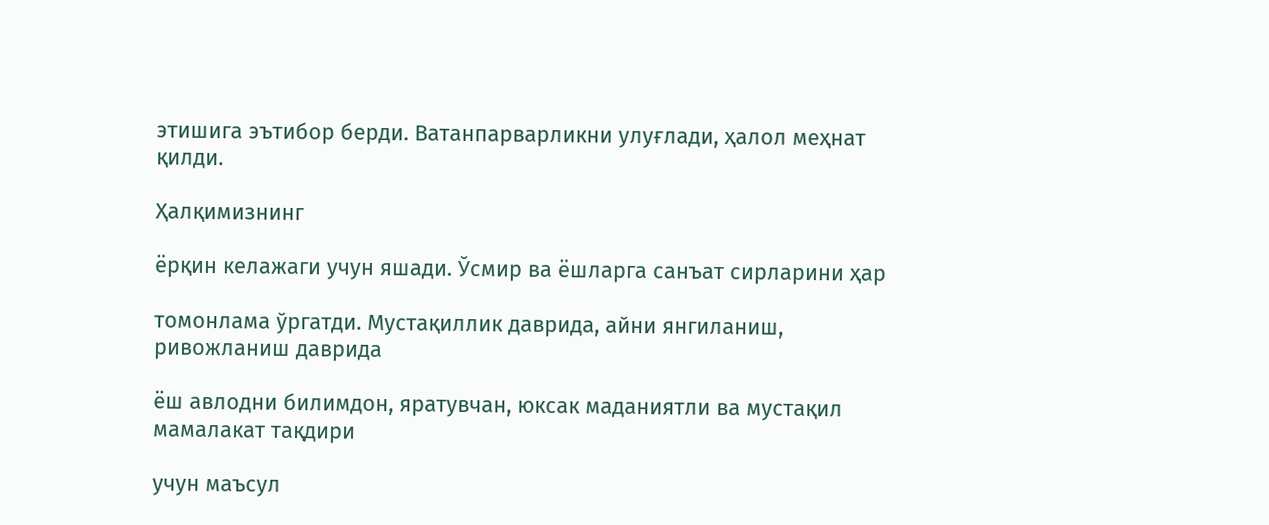этишига эътибор берди. Ватанпарварликни улуғлади, ҳалол меҳнат қилди.

Ҳалқимизнинг

ёрқин келажаги учун яшади. Ўсмир ва ёшларга санъат сирларини ҳар

томонлама ўргатди. Мустақиллик даврида, айни янгиланиш, ривожланиш даврида

ёш авлодни билимдон, яратувчан, юксак маданиятли ва мустақил мамалакат тақдири

учун маъсул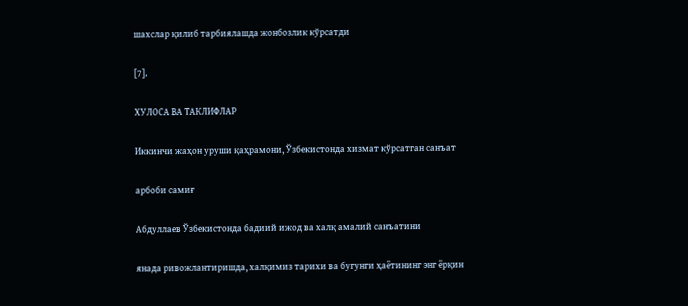шахслар қилиб тарбиялашда жонбозлик кўрсатди

[7].

ХУЛОСА ВА ТАКЛИФЛАР

Иккинчи жаҳон уруши қаҳрамони, Ўзбекистонда хизмат кўрсатган санъат

арбоби самиғ

Абдуллаев Ўзбекистонда бадиий ижод ва халқ амалий санъатини

янада ривожлантиришда, халқимиз тарихи ва бугунги ҳаётининг энг ёрқин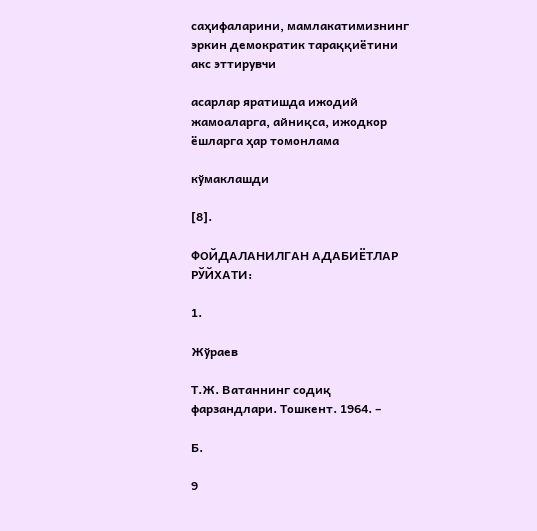саҳифаларини, мамлакатимизнинг эркин демократик тараққиётини акс эттирувчи

асарлар яратишда ижодий жамоаларга, айниқса, ижодкор ёшларга ҳар томонлама

кўмаклашди

[8].

ФОЙДАЛАНИЛГАН АДАБИЁТЛАР РЎЙХАТИ:

1.

Жўраев

Т.Ж. Ватаннинг содиқ фарзандлари. Тошкент. 1964. –

Б.

9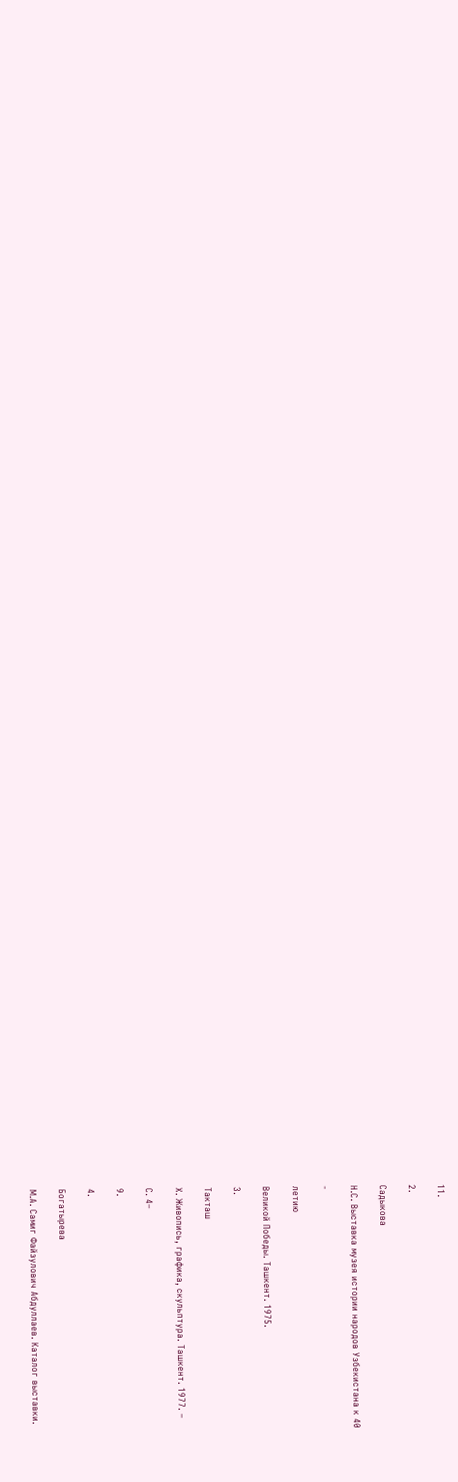11.

2.

Садыкова

Н.С. Выставка музея истории народов Узбекистана к 40

-

летию

Великой Победы. Ташкент. 1975.

3.

Такташ

Х. Живопись, графика, скульптура. Ташкент. 1977. –

С. 4–

9.

4.

Богатырева

М.А. Самиг Файзулович Абдуллаев. Каталог выставки.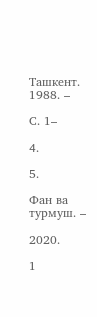Ташкент. 1988. –

С. 1–

4.

5.

Фан ва турмуш. –

2020.

1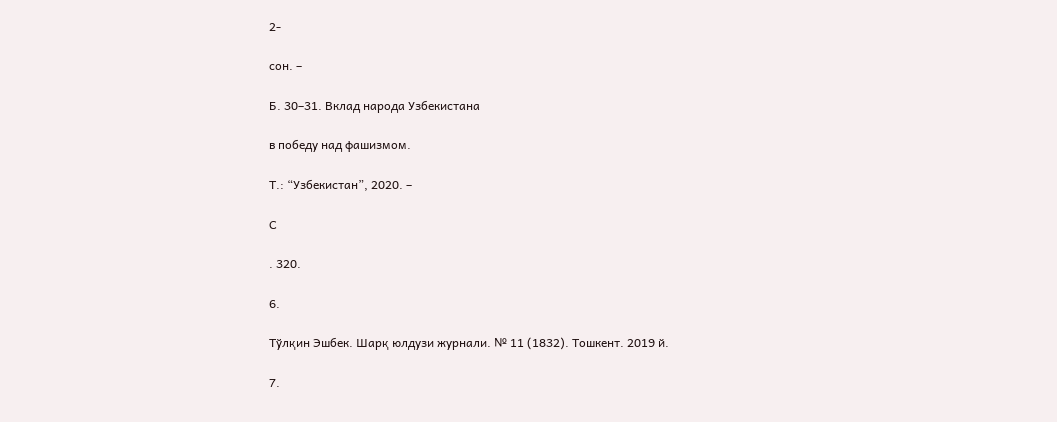2-

сон. –

Б. 30–31. Вклад народа Узбекистана

в победу над фашизмом.

Т.: “Узбекистан”, 2020. –

С

. 320.

6.

Тўлқин Эшбек. Шарқ юлдузи журнали. № 11 (1832). Тошкент. 2019 й.

7.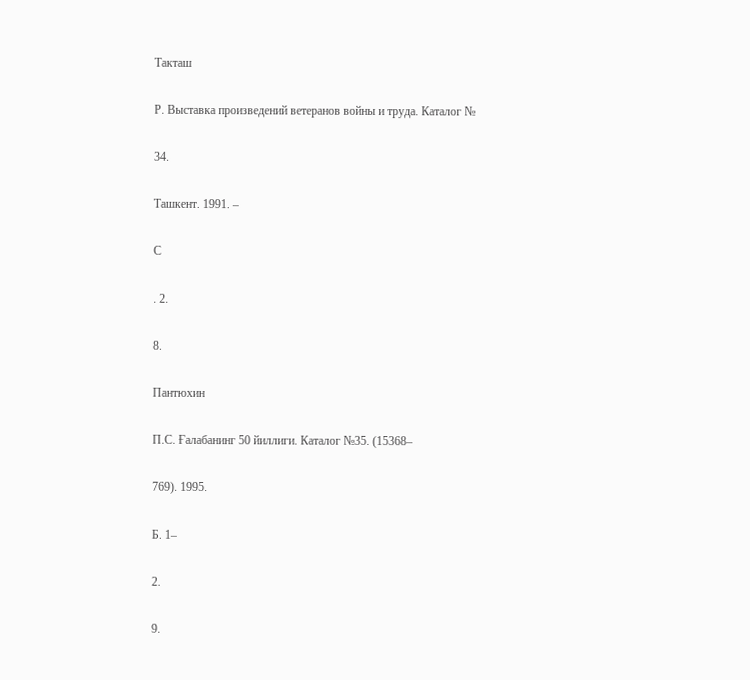Такташ

Р. Выставка произведений ветеранов войны и труда. Каталог №

34.

Ташкент. 1991. –

С

. 2.

8.

Пантюхин

П.С. Ғалабанинг 50 йиллиги. Каталог №35. (15368–

769). 1995.

Б. 1–

2.

9.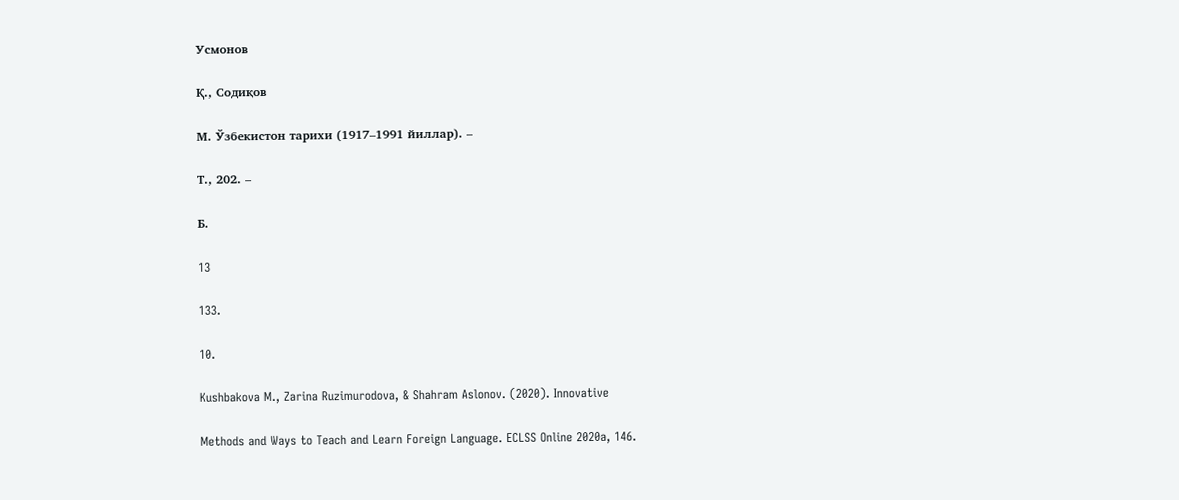Усмонов

Қ., Содиқов

М. Ўзбекистон тарихи (1917–1991 йиллар). –

Т., 202. –

Б.

13

133.

10.

Kushbakova M., Zarina Ruzimurodova, & Shahram Aslonov. (2020). Innovative

Methods and Ways to Teach and Learn Foreign Language. ECLSS Online 2020a, 146.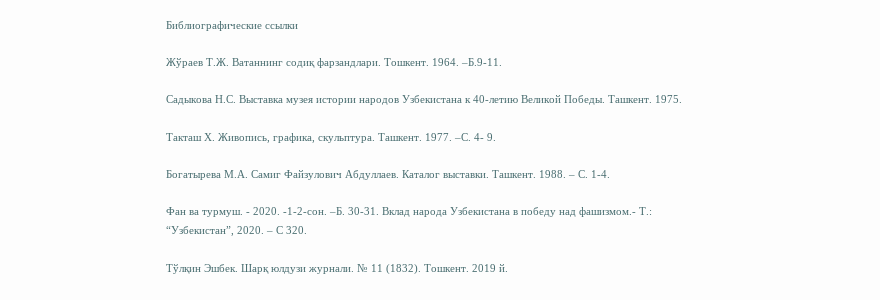Библиографические ссылки

Жўраев Т.Ж. Ватаннинг содиқ фарзандлари. Тошкент. 1964. –Б.9-11.

Садыкова Н.С. Выставка музея истории народов Узбекистана к 40-летию Великой Победы. Ташкент. 1975.

Такташ Х. Живопись, графика, скульптура. Ташкент. 1977. –С. 4- 9.

Богатырева М.А. Самиг Файзулович Абдуллаев. Каталог выставки. Ташкент. 1988. – С. 1-4.

Фан ва турмуш. - 2020. -1-2-сон. –Б. 30-31. Вклад народа Узбекистана в победу над фашизмом.- Т.: “Узбекистан”, 2020. – С 320.

Тўлқин Эшбек. Шарқ юлдузи журнали. № 11 (1832). Тошкент. 2019 й.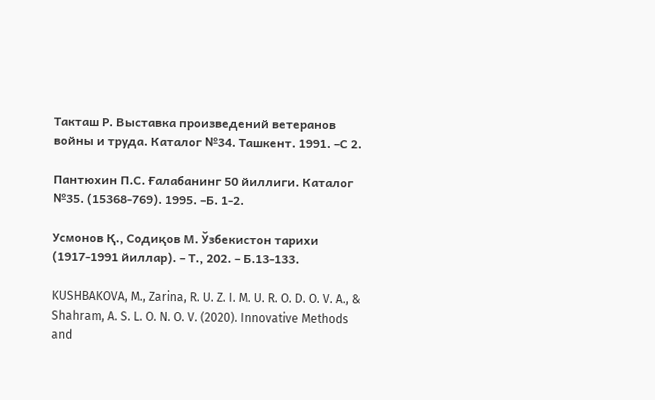Такташ Р. Выставка произведений ветеранов войны и труда. Каталог №34. Ташкент. 1991. –С 2.

Пантюхин П.С. Ғалабанинг 50 йиллиги. Каталог №35. (15368-769). 1995. –Б. 1-2.

Усмонов Қ., Содиқов М. Ўзбекистон тарихи (1917-1991 йиллар). – Т., 202. – Б.13-133.

KUSHBAKOVA, M., Zarina, R. U. Z. I. M. U. R. O. D. O. V. A., & Shahram, A. S. L. O. N. O. V. (2020). Innovative Methods and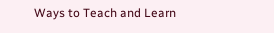Ways to Teach and Learn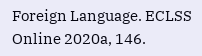Foreign Language. ECLSS Online 2020a, 146.